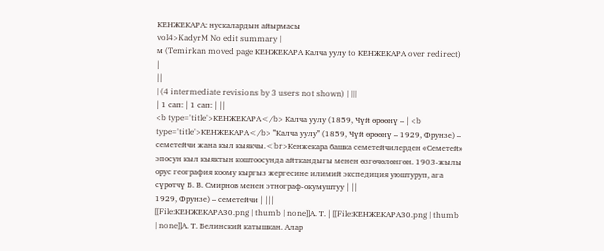КЕНЖЕКАРА: нускалардын айырмасы
vol4>KadyrM No edit summary |
м (Temirkan moved page КЕНЖЕКАРА Калча уулу to КЕНЖЕКАРА over redirect) |
||
| (4 intermediate revisions by 3 users not shown) | |||
| 1 сап: | 1 сап: | ||
<b type='title'>КЕНЖЕКАРА</b> Калча уулу (1859, Чүй өрөөнү – | <b type='title'>КЕНЖЕКАРА</b> '''Калча уулу''' (1859, Чүй өрөөнү – 1929, Фрунзе) – семетейчи жана кыл кыякчы.<br>Кенжекара башка семетейчилерден «Семетей» эпосун кыл кыяктын коштоосунда айткандыгы менен өзгөчөлөнгөн. 1903-жылы орус география коому кыргыз жергесине илимий экспедиция уюштуруп, ага сүрөтчү Б. В. Смирнов менен этнограф-окумуштуу | ||
1929, Фрунзе) – семетейчи | |||
[[File:КЕНЖЕКАРА30.png | thumb | none]]А. Т. | [[File:КЕНЖЕКАРА30.png | thumb | none]]А. Т. Белинский катышкан. Алар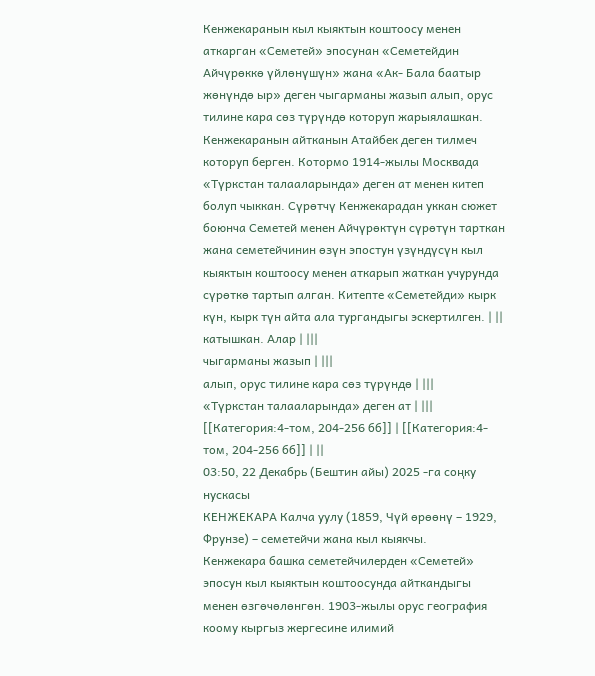Кенжекаранын кыл кыяктын коштоосу менен аткарган «Семетей» эпосунан «Семетейдин Айчүрөккө үйлөнүшүн» жана «Ак- Бала баатыр жөнүндө ыр» деген чыгарманы жазып алып, орус тилине кара сөз түрүндө которуп жарыялашкан. Кенжекаранын айтканын Атайбек деген тилмеч которуп берген. Котормо 1914-жылы Москвада «Түркстан талааларында» деген ат менен китеп болуп чыккан. Сүрөтчү Кенжекарадан уккан сюжет боюнча Семетей менен Айчүрөктүн сүрөтүн тарткан жана семетейчинин өзүн эпостун үзүндүсүн кыл кыяктын коштоосу менен аткарып жаткан учурунда сүрөткө тартып алган. Китепте «Семетейди» кырк күн, кырк түн айта ала тургандыгы эскертилген. | ||
катышкан. Алар | |||
чыгарманы жазып | |||
алып, орус тилине кара сөз түрүндө | |||
«Түркстан талааларында» деген ат | |||
[[Категория:4-том, 204-256 бб]] | [[Категория:4-том, 204-256 бб]] | ||
03:50, 22 Декабрь (Бештин айы) 2025 -га соңку нускасы
КЕНЖЕКАРА Калча уулу (1859, Чүй өрөөнү – 1929, Фрунзе) – семетейчи жана кыл кыякчы.
Кенжекара башка семетейчилерден «Семетей» эпосун кыл кыяктын коштоосунда айткандыгы менен өзгөчөлөнгөн. 1903-жылы орус география коому кыргыз жергесине илимий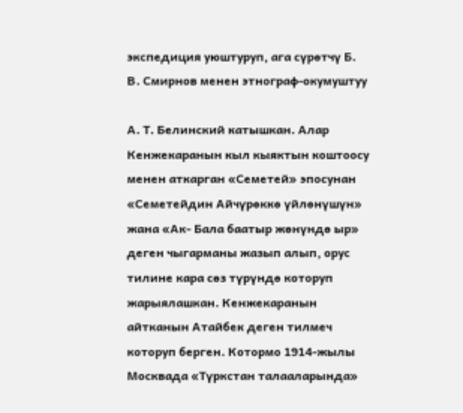экспедиция уюштуруп, ага сүрөтчү Б. В. Смирнов менен этнограф-окумуштуу

А. Т. Белинский катышкан. Алар Кенжекаранын кыл кыяктын коштоосу менен аткарган «Семетей» эпосунан «Семетейдин Айчүрөккө үйлөнүшүн» жана «Ак- Бала баатыр жөнүндө ыр» деген чыгарманы жазып алып, орус тилине кара сөз түрүндө которуп жарыялашкан. Кенжекаранын айтканын Атайбек деген тилмеч которуп берген. Котормо 1914-жылы Москвада «Түркстан талааларында»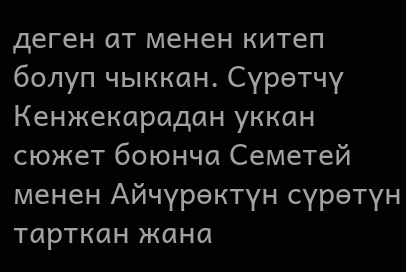деген ат менен китеп болуп чыккан. Сүрөтчү Кенжекарадан уккан сюжет боюнча Семетей менен Айчүрөктүн сүрөтүн тарткан жана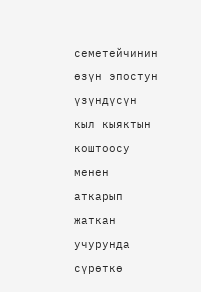семетейчинин өзүн эпостун үзүндүсүн кыл кыяктын коштоосу менен аткарып жаткан учурунда сүрөткө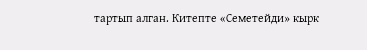тартып алган. Китепте «Семетейди» кырк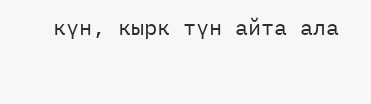күн, кырк түн айта ала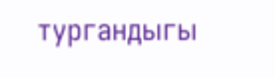тургандыгы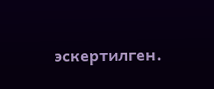эскертилген.